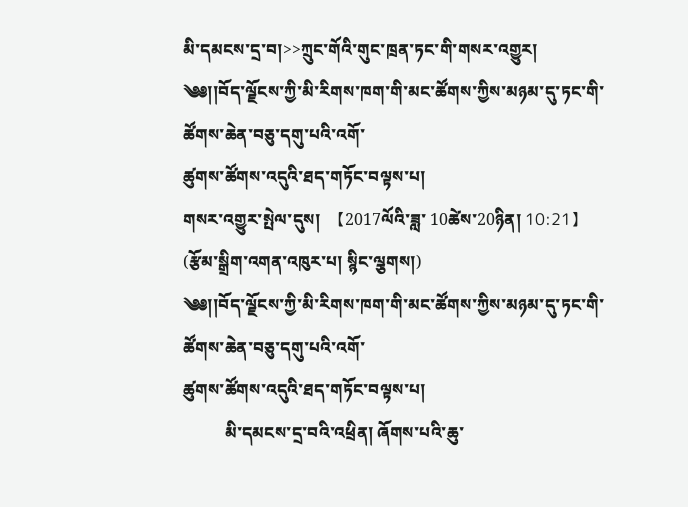མི་དམངས་དྲ་བ།>>ཀྲུང་གོའི་གུང་ཁྲན་ཏང་གི་གསར་འགྱུར།
༄༅།།བོད་ལྗོངས་ཀྱི་མི་རིགས་ཁག་གི་མང་ཚོགས་ཀྱིས་མཉམ་དུ་ཏང་གི་ཚོགས་ཆེན་བཅུ་དགུ་པའི་འགོ་
ཚུགས་ཚོགས་འདུའི་ཐད་གཏོང་བལྟས་པ།
གསར་འགྱུར་སྤེལ་དུས།  【2017ལོའི་ཟླ་ 10ཚེས་20ཉིན། 10:21】   (རྩོམ་སྒྲིག་འགན་འཁུར་པ། སྙིང་ལྕགས།)
༄༅།།བོད་ལྗོངས་ཀྱི་མི་རིགས་ཁག་གི་མང་ཚོགས་ཀྱིས་མཉམ་དུ་ཏང་གི་ཚོགས་ཆེན་བཅུ་དགུ་པའི་འགོ་
ཚུགས་ཚོགས་འདུའི་ཐད་གཏོང་བལྟས་པ།
          མི་དམངས་དྲ་བའི་འཕྲིན། ཞོགས་པའི་ཆུ་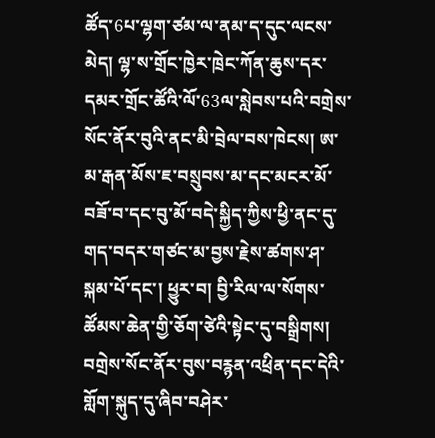ཚོད་6པ་ལྷག་ཙམ་ལ་ནམ་ད་དུང་ལངས་མེད། ལྷ་ས་གྲོང་ཁྱེར་ཁྲེང་ཀོན་ཆུས་དར་དམར་གྲོང་ཚོའི་ལོ་63ལ་སླེབས་པའི་བགྲེས་སོང་ནོར་བུའི་ནང་མི་བྲེལ་བས་ཁེངས། ཨ་མ་རྒན་མོས་ཇ་བསྲུབས་མ་དང་མངར་མོ་བཟོ་བ་དང་བུ་མོ་བདེ་སྐྱིད་ཀྱིས་ཕྱི་ནང་དུ་གད་བདར་གཙང་མ་བྱས་རྗེས་ཚགས་ཤ་སྐམ་པོ་དང་། ཕྱུར་བ། བྱི་རིལ་ལ་སོགས་ཚོམས་ཆེན་གྱི་ཅོག་ཙེའི་སྟེང་དུ་བསྒྲིགས། བགྲེས་སོང་ནོར་བུས་བརྙན་འཕྲིན་དང་དེའི་གློག་སྐུད་དུ་ཞིབ་བཤེར་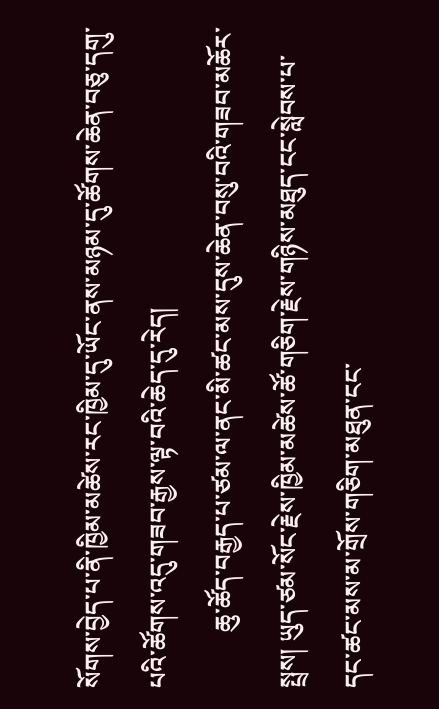སོགས་བྱེད་པ་ནི་ཁྱིམ་མཚེས་རང་ཁྱིམ་དུ་ཡོང་ནས་མཉམ་དུ་ཚོགས་ཆེན་བཅུ་དགུ་པའི་ཚོགས་འདུ་གཟབ་རྒྱས་ལྟ་བའི་ཆེད་དུ་རེད།
         ཆུ་ཚོད་བརྒྱད་པ་ཙམ་ལ་ནང་མི་ཚང་མས་དུས་ཆེན་བསུ་བའི་གཟབ་མཆོར་སྤྲས། ཡུད་ཙམ་སོང་རྗེས་ཁྱིམ་མཚེས་ཚོ་གཅིག་རྗེས་གཉིས་མཐུད་ངང་སླེབས་པ་དང་ཚང་མས་མ་གྲོས་གཅིག་མཐུན་ངང་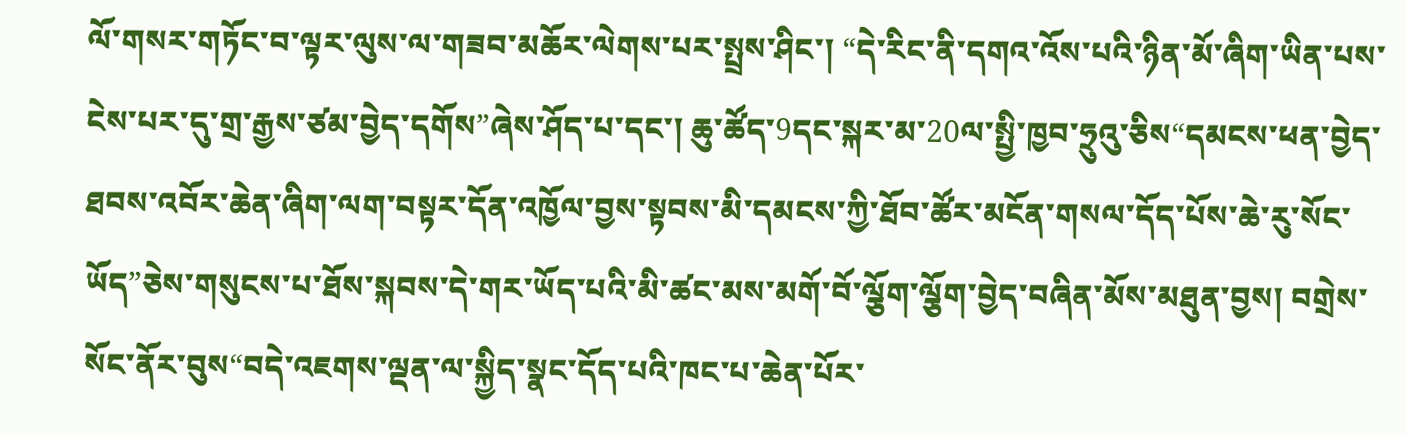ལོ་གསར་གཏོང་བ་ལྟར་ལུས་ལ་གཟབ་མཆོར་ལེགས་པར་སྤྲས་ཤིང་། “དེ་རིང་ནི་དགའ་འོས་པའི་ཉིན་མོ་ཞིག་ཡིན་པས་ངེས་པར་དུ་གྲ་རྒྱས་ཙམ་བྱེད་དགོས”ཞེས་ཤོད་པ་དང་། ཆུ་ཚོད་9དང་སྐར་མ་20ལ་སྤྱི་ཁྱབ་ཧྲུའུ་ཅིས“དམངས་ཕན་བྱེད་ཐབས་འབོར་ཆེན་ཞིག་ལག་བསྟར་དོན་འཁྱོལ་བྱས་སྟབས་མི་དམངས་ཀྱི་ཐོབ་ཚོར་མངོན་གསལ་དོད་པོས་ཆེ་རུ་སོང་ཡོད”ཅེས་གསུངས་པ་ཐོས་སྐབས་དེ་གར་ཡོད་པའི་མི་ཚང་མས་མགོ་བོ་ལྕོག་ལྕོག་བྱེད་བཞིན་མོས་མཐུན་བྱས། བགྲེས་སོང་ནོར་བུས“བདེ་འཇགས་ལྡན་ལ་སྐྱིད་སྣང་དོད་པའི་ཁང་པ་ཆེན་པོར་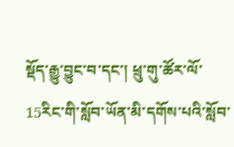སྡོད་རྒྱུ་བྱུང་བ་དང་། ཕྲུ་གུ་ཚོར་ལོ་15རིང་གི་སློབ་ཡོན་མི་དགོས་པའི་སློབ་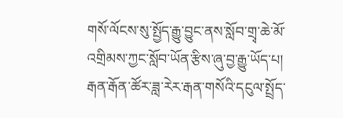གསོ་ལོངས་སུ་སྤྱོད་རྒྱུ་བྱུང་ནས་སློབ་གྲྭ་ཆེ་མོ་འགྲིམས་ཀྱང་སློབ་ཡོན་རྩིས་ཞུ་བྱ་རྒྱུ་ཡོད་པ། རྒན་རྒོན་ཚོར་ཟླ་རེར་རྒན་གསོའི་དངུལ་སྤྲོད་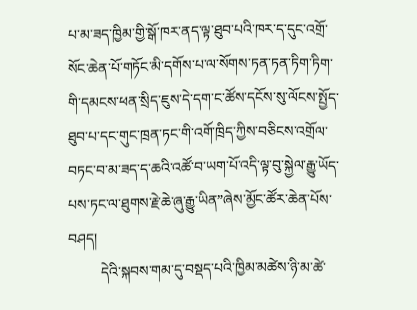པ་མ་ཟད་ཁྱིམ་གྱི་སྒོ་ཁར་ནད་ལྟ་ཐུབ་པའི་ཁར་ད་དུང་འགྲོ་སོང་ཆེན་པོ་གཏོང་མི་དགོས་པ་ལ་སོགས་ཏན་ཏན་ཏིག་ཏིག་གི་དམངས་ཕན་སྲིད་ཇུས་དེ་དག་ང་ཚོས་དངོས་སུ་ལོངས་སྤྱོད་ཐུབ་པ་དང་གུང་ཁྲན་ཏང་གི་འགོ་ཁྲིད་ཀྱིས་བཅིངས་འགྲོལ་བཏང་བ་མ་ཟད་ད་ཆའི་འཚོ་བ་ཡག་པོ་འདི་ལྟ་བུ་སྐྱེལ་རྒྱུ་ཡོད་པས་ཏང་ལ་ཐུགས་རྗེ་ཆེ་ཞུ་རྒྱུ་ཡིན”ཞེས་མྱོང་ཚོར་ཆེན་པོས་བཤད།
         དེའི་སྐབས་གམ་དུ་བསྡད་པའི་ཁྱིམ་མཚེས་ཉི་མ་ཚེ་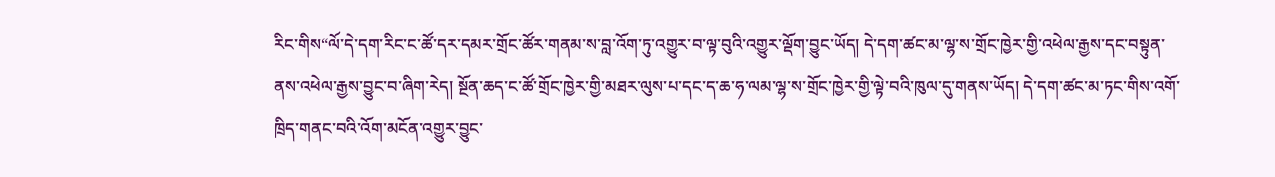རིང་གིས“ལོ་དེ་དག་རིང་ང་ཚོ་དར་དམར་གྲོང་ཚོར་གནམ་ས་བླ་འོག་ཏུ་འགྱུར་བ་ལྟ་བུའི་འགྱུར་ལྡོག་བྱུང་ཡོད། དེ་དག་ཚང་མ་ལྷ་ས་གྲོང་ཁྱེར་གྱི་འཕེལ་རྒྱས་དང་བསྟུན་ནས་འཕེལ་རྒྱས་བྱུང་བ་ཞིག་རེད། སྔོན་ཆད་ང་ཚོ་གྲོང་ཁྱེར་གྱི་མཐར་ལུས་པ་དང་ད་ཆ་ཧ་ལམ་ལྷ་ས་གྲོང་ཁྱེར་གྱི་ལྟེ་བའི་ཁུལ་དུ་གནས་ཡོད། དེ་དག་ཚང་མ་ཏང་གིས་འགོ་ཁྲིད་གནང་བའི་འོག་མངོན་འགྱུར་བྱུང་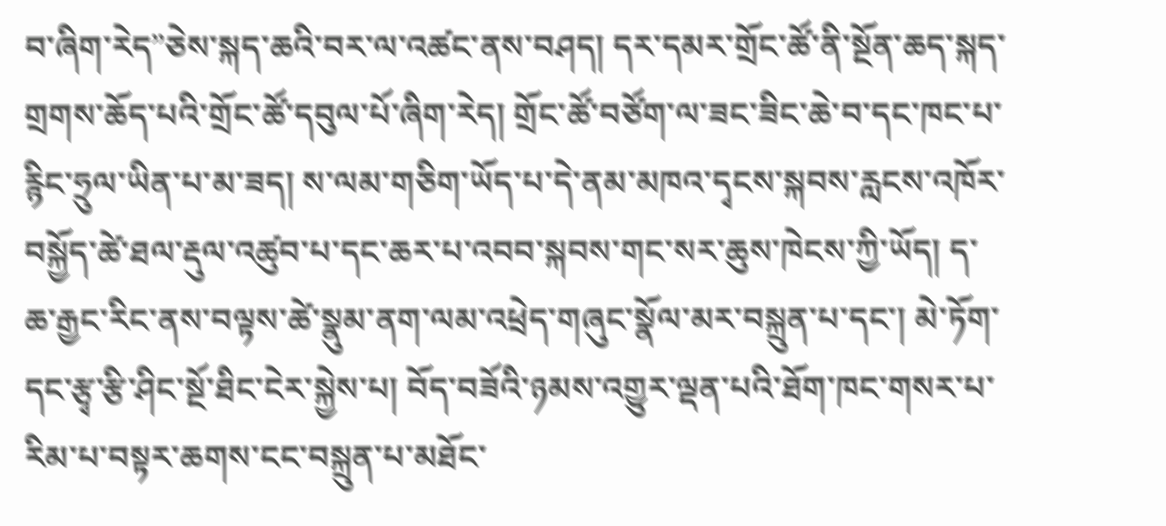བ་ཞིག་རེད”ཅེས་སྐད་ཆའི་བར་ལ་འཚང་ནས་བཤད། དར་དམར་གྲོང་ཚོ་ནི་སྔོན་ཆད་སྐད་གྲགས་ཆོད་པའི་གྲོང་ཚོ་དབུལ་པོ་ཞིག་རེད། གྲོང་ཚོ་བཙོག་ལ་ཟང་ཟིང་ཆེ་བ་དང་ཁང་པ་རྙིང་ཧྲུལ་ཡིན་པ་མ་ཟད། ས་ལམ་གཅིག་ཡོད་པ་དེ་ནམ་མཁའ་དྭངས་སྐབས་རླངས་འཁོར་བསྐྱོད་ཚེ་ཐལ་རྡུལ་འཚུབ་པ་དང་ཆར་པ་འབབ་སྐབས་གང་སར་ཆུས་ཁེངས་ཀྱི་ཡོད། ད་ཆ་རྒྱང་རིང་ནས་བལྟས་ཚེ་སྣུམ་ནག་ལམ་འཕྲེད་གཞུང་སྣོལ་མར་བསྐྲུན་པ་དང་། མེ་ཏོག་དང་རྩྭ་རྩི་ཤིང་སྔོ་ཐིང་ངེར་སྐྱེས་པ། བོད་བཟོའི་ཉམས་འགྱུར་ལྡན་པའི་ཐོག་ཁང་གསར་པ་རིམ་པ་བསྟར་ཆགས་ངང་བསྐྲུན་པ་མཐོང་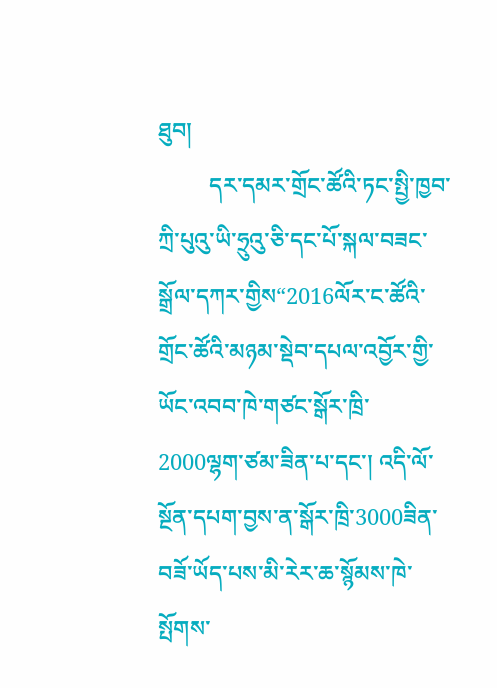ཐུབ།
         དར་དམར་གྲོང་ཚོའི་ཏང་སྤྱི་ཁྱབ་ཀྲི་པུའུ་ཡི་ཧྲུའུ་ཅི་དང་པོ་སྐལ་བཟང་སྒྲོལ་དཀར་གྱིས“2016ལོར་ང་ཚོའི་གྲོང་ཚོའི་མཉམ་སྡེབ་དཔལ་འབྱོར་གྱི་ཡོང་འབབ་ཁེ་གཙང་སྒོར་ཁྲི་2000ལྷག་ཙམ་ཟིན་པ་དང་། འདི་ལོ་སྔོན་དཔག་བྱས་ན་སྒོར་ཁྲི་3000ཟིན་བཟོ་ཡོད་པས་མི་རེར་ཆ་སྙོམས་ཁེ་སྤོགས་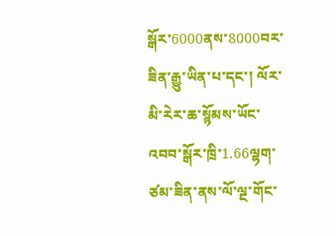སྒོར་6000ནས་8000བར་ཟིན་རྒྱུ་ཡིན་པ་དང་། ལོར་མི་རེར་ཆ་སྙོམས་ཡོང་འབབ་སྒོར་ཁྲི་1.66ལྷག་ཙམ་ཟིན་ནས་ལོ་ལྔ་གོང་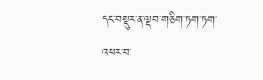དང་བསྡུར་ན་ལྡབ་གཅིག་ཏག་ཏག་འཕར་བ་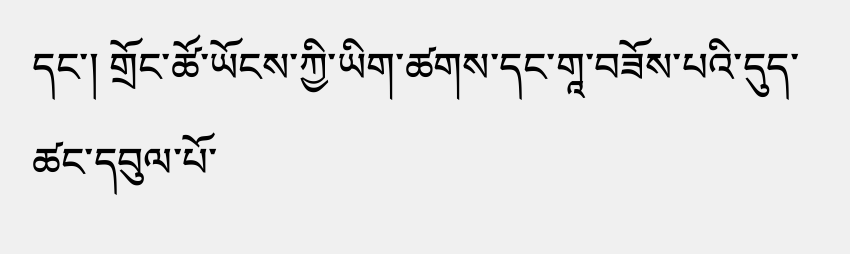དང་། གྲོང་ཚོ་ཡོངས་ཀྱི་ཡིག་ཚགས་དང་གཱ་བཟོས་པའི་དུད་ཚང་དབུལ་པོ་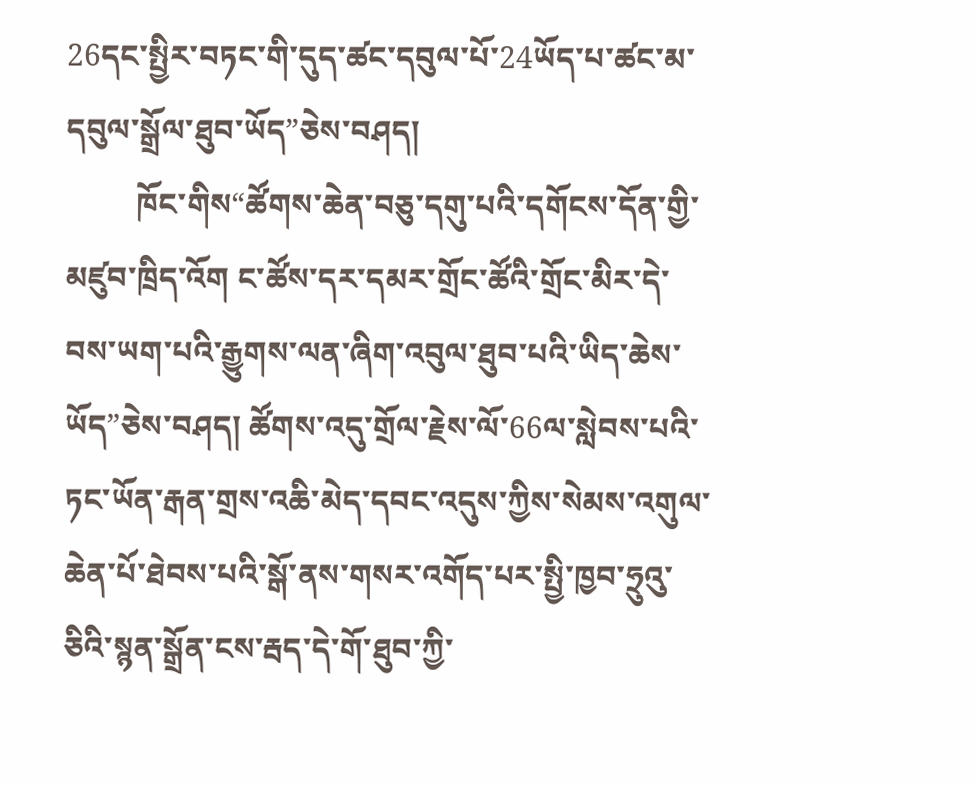26དང་སྤྱིར་བཏང་གི་དུད་ཚང་དབུལ་པོ་24ཡོད་པ་ཚང་མ་དབུལ་སྒྲོལ་ཐུབ་ཡོད”ཅེས་བཤད།
         ཁོང་གིས“ཚོགས་ཆེན་བཅུ་དགུ་པའི་དགོངས་དོན་གྱི་མཛུབ་ཁྲིད་འོག ང་ཚོས་དར་དམར་གྲོང་ཚོའི་གྲོང་མིར་དེ་བས་ཡག་པའི་རྒྱུགས་ལན་ཞིག་འབུལ་ཐུབ་པའི་ཡིད་ཆེས་ཡོད”ཅེས་བཤད། ཚོགས་འདུ་གྲོལ་རྗེས་ལོ་66ལ་སླེབས་པའི་ཏང་ཡོན་རྒན་གྲས་འཆི་མེད་དབང་འདུས་ཀྱིས་སེམས་འགུལ་ཆེན་པོ་ཐེབས་པའི་སྒོ་ནས་གསར་འགོད་པར་སྤྱི་ཁྱབ་ཧྲུའུ་ཅིའི་སྙན་སྒྲོན་ངས་རྦད་དེ་གོ་ཐུབ་ཀྱི་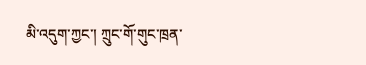མི་འདུག་ཀྱང་། ཀྲུང་གོ་གུང་ཁྲན་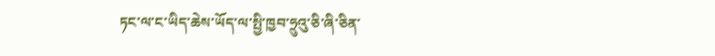ཏང་ལ་ང་ཡིད་ཆེས་ཡོད་ལ་སྤྱི་ཁྱབ་ཧྲུའུ་ཅི་ཞི་ཅིན་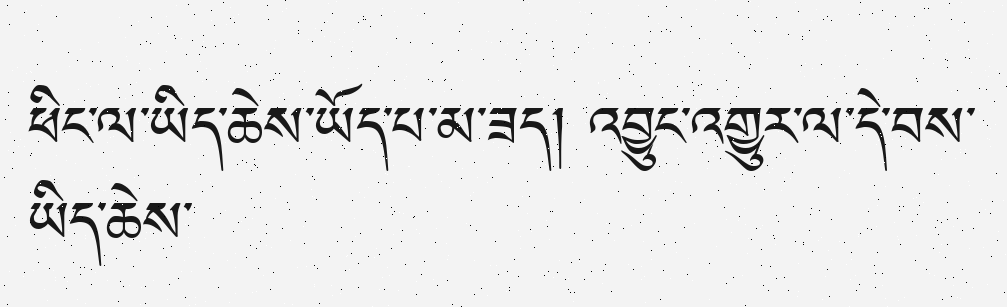ཕིང་ལ་ཡིད་ཆེས་ཡོད་པ་མ་ཟད། འབྱུང་འགྱུར་ལ་དེ་བས་ཡིད་ཆེས་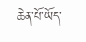ཆེན་པོ་ཡོད་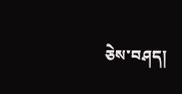ཅེས་བཤད།